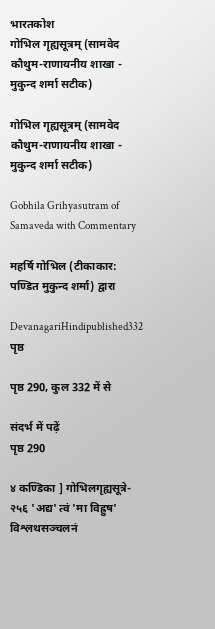भारतकोश
गोभिल गृह्यसूत्रम् (सामवेद कौथुम-राणायनीय शाखा - मुकुन्द शर्मा सटीक)

गोभिल गृह्यसूत्रम् (सामवेद कौथुम-राणायनीय शाखा - मुकुन्द शर्मा सटीक)

Gobhila Grihyasutram of Samaveda with Commentary

महर्षि गोभिल (टीकाकार: पण्डित मुकुन्द शर्मा) द्वारा

DevanagariHindipublished332 पृष्ठ

पृष्ठ 290, कुल 332 में से

संदर्भ में पढ़ें
पृष्ठ 290

४ कण्डिका ] गोभिलगृह्यसूत्रे- २५६ 'अद्य' त्वं 'मा विह्रुष' विश्लथसञ्चलनं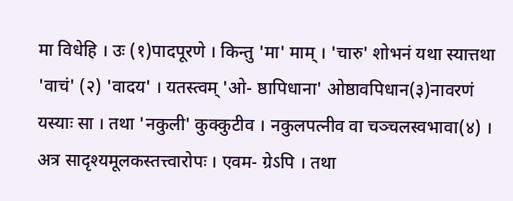मा विधेहि । उः (१)पादपूरणे । किन्तु 'मा' माम् । 'चारु' शोभनं यथा स्यात्तथा 'वाचं' (२) 'वादय' । यतस्त्वम् 'ओ- ष्ठापिधाना' ओष्ठावपिधान(३)नावरणं यस्याः सा । तथा 'नकुली' कुक्कुटीव । नकुलपत्नीव वा चञ्चलस्वभावा(४) । अत्र सादृश्यमूलकस्तत्त्वारोपः । एवम- ग्रेऽपि । तथा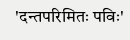'दन्तपरिमितः पविः'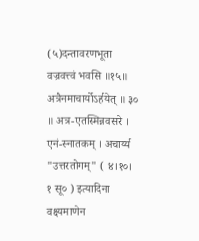(५)दन्तावरणभूता वज्रवत्त्वं भवसि ॥१५॥ अत्रैनमाचार्योऽर्हयेत् ॥ ३० ॥ अत्र-एतस्मिन्नवसरे । एनं-स्नातकम् । अचार्य्य "उत्तरतोगम्" ( ४।१०। १ सू० ) इत्यादिना वक्ष्यमाणेन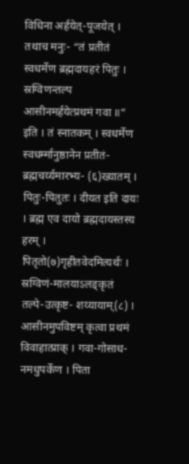विधिना अर्हयेत्-पूजयेत् । तथाच मनुः- “तं प्रतीतं स्वधर्मेण ब्रह्मदायहरं पितुः । स्रग्विणन्तल्प आसीनमर्हयेत्प्रथमं गवा ॥” इति । तं स्नातकम् । स्वधर्मेण स्वधर्म्मानुष्ठानेन प्रतीतं-ब्रह्मचर्य्यमारभ्य- (६)ख्यातम् । पितुः-पितुतः । दीयत इति दायः । ब्रह्म एव दायो ब्रह्मदायस्तस्य हरम् । पितृतो(७)गृहीतवेदमित्यर्थः । स्रग्विणं-मालयाऽलङ्कृतं तल्पे-उत्कृष्ट- शय्यायाम्(८) । आसीनमुपविष्टम् कृत्वा प्रथमं विवाहात्प्राक् । गवा-गोसाध- नमधुपर्केण । पिता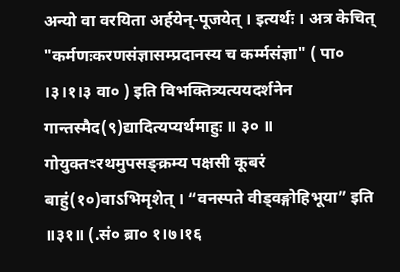अन्यो वा वरयिता अर्हयेन्-पूजयेत् । इत्यर्थः । अत्र केचित् "कर्मणःकरणसंज्ञासम्प्रदानस्य च कर्म्मसंज्ञा" ( पा० ।३।१।३ वा० ) इति विभक्तित्र्यत्ययदर्शनेन गान्तस्मैद(९)द्यादित्यप्यर्थमाहुः ॥ ३० ॥ गोयुक्तꣳरथमुपसङ्क्रम्य पक्षसी कूबरं बाहुं(१०)वाऽभिमृशेत् । “वनस्पते वीड्वङ्गोहिभूया” इति ॥३१॥ (.सं० ब्रा० १।७।१६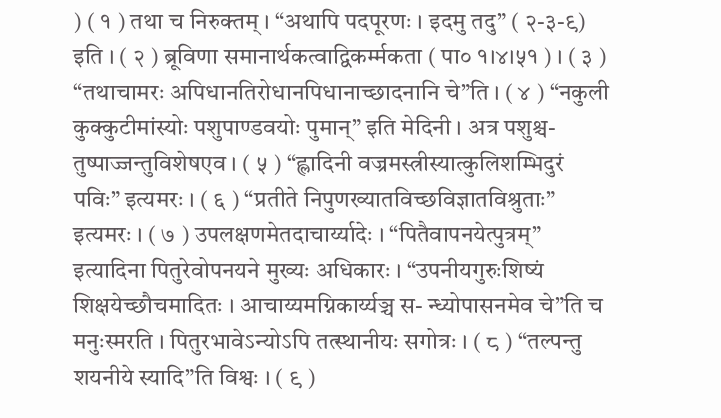) ( १ ) तथा च निरुक्तम् । “अथापि पदपूरणः । इदमु तदु” ( २-३-९) इति । ( २ ) ब्रूविणा समानार्थकत्वाद्विकर्म्मकता ( पा० १।४।५१ ) । ( ३ ) “तथाचामरः अपिधानतिरोधानपिधानाच्छादनानि चे”ति । ( ४ ) “नकुली कुक्कुटीमांस्योः पशुपाण्डवयोः पुमान्” इति मेदिनी । अत्र पशुश्च- तुष्पाज्जन्तुविशेषएव । ( ५ ) “ह्लादिनी वज्रमस्त्रीस्यात्कुलिशम्भिदुरं पविः” इत्यमरः । ( ६ ) “प्रतीते निपुणख्यातविच्छविज्ञातविश्रुताः” इत्यमरः । ( ७ ) उपलक्षणमेतदाचार्य्यादेः । “पितैवापनयेत्पुत्रम्” इत्यादिना पितुरेवोपनयने मुख्यः अधिकारः । “उपनीयगुरुःशिष्यं शिक्षयेच्छौचमादितः । आचाय्यमग्निकार्य्यञ्च स- न्ध्योपासनमेव चे”ति च मनुःस्मरति । पितुरभावेऽन्योऽपि तत्स्थानीयः सगोत्रः । ( ८ ) “तल्पन्तु शयनीये स्यादि”ति विश्वः । ( ९ )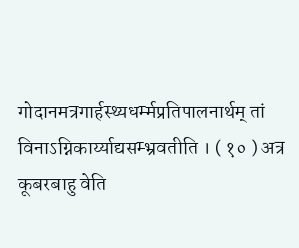गोदानमत्रगार्हस्थ्यधर्म्मप्रतिपालनार्थम् तां विनाऽग्निकार्य्याद्यसम्भ्रवतीति । ( १० ) अत्र कूबरबाहु वेति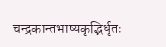चन्द्रकान्तभाष्यकृद्भिर्धृतः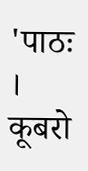'पाठः । कूबरो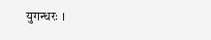युगन्धरः ।